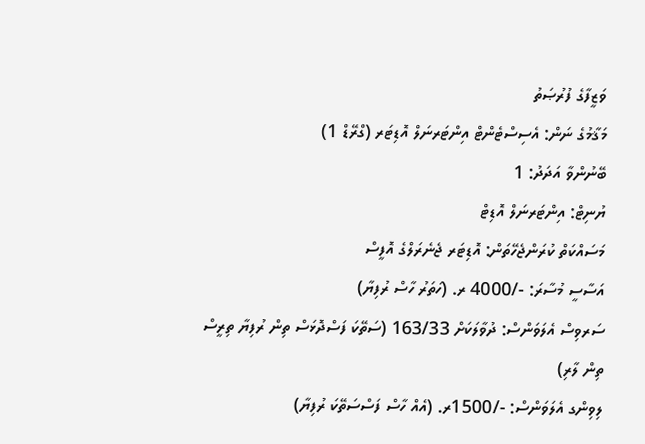ވަޒީފާގެ ފުރުޞަތު
މަޤާމުގެ ނަން: އެސިސްޓެންޓް އިންޓަރނަލް އޮޑިޓަރ (ގްރޭޑް 1)
ބޭނުންވާ އަދަދު: 1
ޔުނިޓް: އިންޓަރނަލް އޮޑިޓް
މަސައްކަތް ކުރަންޖެހޭތަން: އޮޑިޓަރ ޖެނެރަލްގެ އޮފީސް
އަސާސީ މުސާރަ: -/4000 ރ. (ހަތަރު ހާސް ރުފިޔާ)
ސަރވިސް އެލަވަންސް: ދުވާލަކަށް 163/33 (ސަތޭކަ ފަސްދޮޅަސް ތިން ރުފިޔާ ތިރީސް ތިން ލާރި)
ލިވިންގ އެލަވަންސް: -/1500ރ. (އެއް ހާސް ފަސްސަތޭކަ ރުފިޔާ)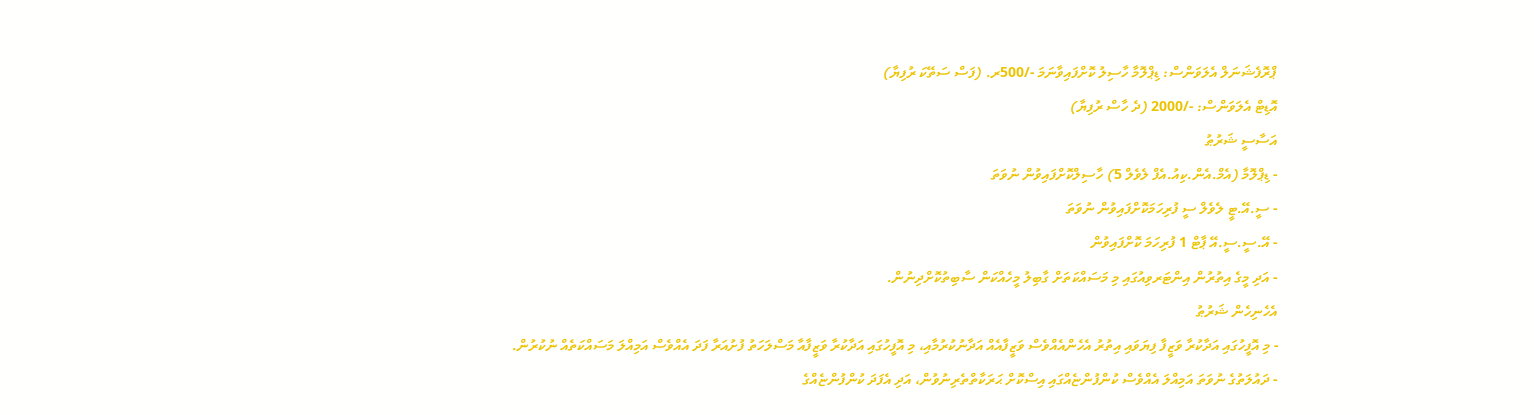ޕްރޮފެޝަނަލް އެލަވަންސް: ޑިޕްލޮމާ ހާސިލު ކޮށްފައިވާނަމަ -/500ރ. (ފަސް ސަތޭކަ ރުފިޔާ)
އޮޑިޓް އެލަވަންސް: -/2000 (ދެ ހާސް ރުފިޔާ)
އަސާސީ ޝަރުޠު
- ޑިޕްލޮމާ (އެމް.އެން.ކިއު.އެފް ލެވެލް 5) ހާސިލްކޮށްފައިވުން ނުވަތަ
- ސީ.އޭ.ޓީ ލެވެލް ސީ ފުރިހަމަކޮށްފައިވުން ނުވަތަ
- އޭ.ސީ.ސީ.އޭ ޕާޓް 1 ފުރިހަމަ ކޮށްފައިވުން
- އަދި މީގެ އިތުރުން އިންޓަރވިއުގައި މި މަސައްކަތަށް ގާބިލު މީހެއްކަން ސާބިތުކޮށްދިނުން.
އެހެނިހެން ޝަރުޠު
- މި އޮފީހުގައި އަދާކުރާ ވަޒީފާ ފިޔަވައި އިތުރު އެހެންއެއްވެސް ވަޒީފާއެއް އަދާނުކުރުމާއި، މި އޮފީހުގައި އަދާކުރާ ވަޒީފާއާ މަސްލަހަތު ފުށުއަރާ ފަދަ އެއްވެސް އަމިއްލަ މަސައްކަތެއް ނުކުރުން.
- ދައުލަތުގެ ނުވަތަ އަމިއްލަ އެއްވެސް ކުންފުންޏެއްގައި އިސްކޮށް ޙަރަކާތްތެރިނުވުން، އަދި އެފަދަ ކުންފުންޏެއްގެ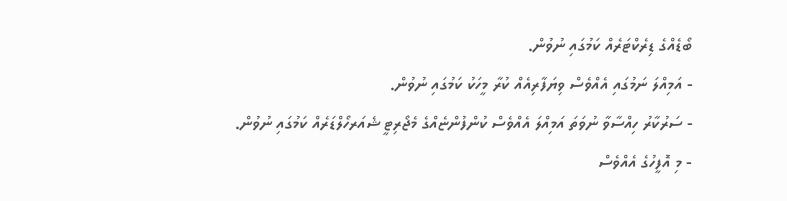ބޯޑެއްގެ ޑިރެކްޓަރެއް ކަމުގައި ނުވުން.
- އަމިއްލަ ނަމުގައި އެއްވެސް ވިޔަފާރިއެއް ކުރާ މީހަކު ކަމުގައި ނުވުން.
- ސަރުކާރު ހިއްސާވާ ނުވަތަ އަމިއްލަ އެއްވެސް ކުންފުންޏެއްގެ މެޖޯރިޓީ ޝެއަރހޯލްޑަރެއް ކަމުގައި ނުވުން.
- މި އޮފީހުގެ އެއްވެސް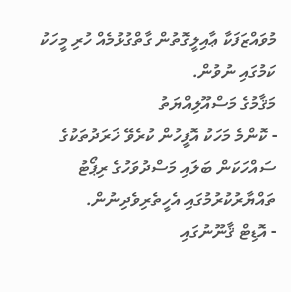މުވައްޒަފަކާ ޢާއިލީގޮތުން ގާތްގުޅުމެއް ހުރި މީހަކު ކަމުގައި ނުވުން.
މަޤާމުގެ މަސްއޫލިއްޔަތު
- ކޮންމެ މަހަކު އޮފީހުން ކުރެވޭ ޚަރަދުތަކުގެ ސައްހަކަން ބަލައި މަސްދުވަހުގެ ރިޕޯޓު ތައްޔާރުކުރުމުގައި އެހީތެރިވެދިނުން.
- އޮޑިޓް ޤާނޫނުގައި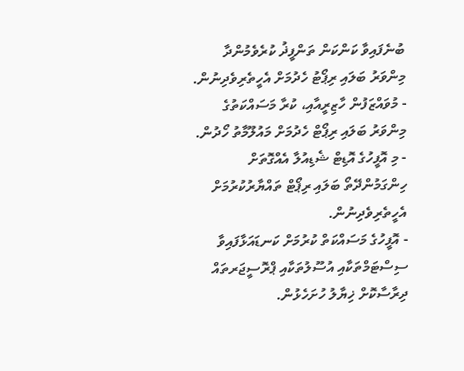ބުނެފައިވާ ކަންކަން ތަންފީޛު ކުރެވެމުންދާ މިންވަރު ބަލައި ރިޕޯޓު ހެދުމަށް އެހީތެރިވެދިނުން.
- މުވައްޒަފުން ހާޒިރީއާއި، ކުރާ މަސައްކަތުގެ މިންވަރު ބަލައި ރިޕޯޓް ހެދުމަށް މައުލޫމާތު ހޯދުން.
- މި އޮފީހުގެ އޮޑިޓް ޝެޑިއުލާ އެއްގޮތަށް ހިންގަމުންދޭތޯ ބަލައި ރިޕޯޓް ތައްޔާރުކުރުމަށް އެހީތެރިވެދިނުން.
- އޮފީހުގެ މަސައްކަތް ކުރުމަށް ކަނޑައަޅާފައިވާ ސިސްޓަމްތަކާއި އުސޫލުތަކާއި ޕްރޮސީޖަރތައް ދިރާސާކޮށް ޚިޔާލު ހުށަހެޅުން.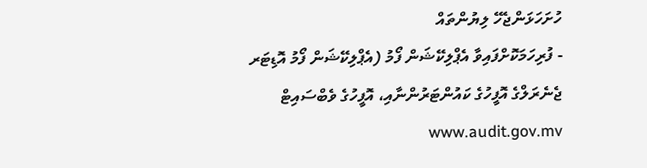ހުށަހަޅަންޖެހޭ ލިޔުންތައް
- ފުރިހަމަކޮށްފައިވާ އެޕްލިކޭޝަން ފޯމު (އެޕްލިކޭޝަން ފޯމު އޮޑިޓަރ ޖެނެރަލްގެ އޮފީހުގެ ކައުންޓަރުންނާއި، އޮފީހުގެ ވެބްސައިޓް www.audit.gov.mv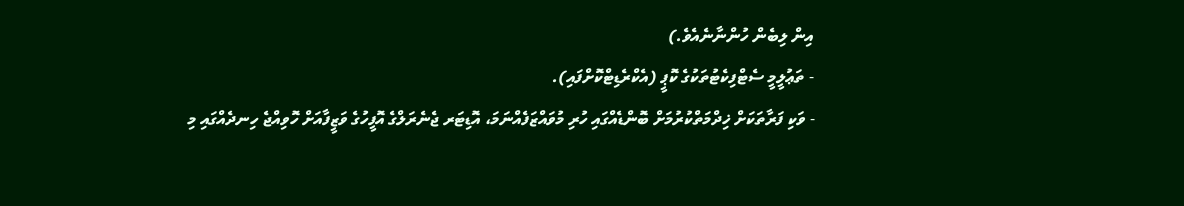އިން ލިބެން ހުންނާނެއެވެ.)
- ތަޢުލީމީ ސެޓްފިކެޓުތަކުގެ ކޮޕީ (އެކްރެޑިޓްކޮށްފައި).
- ވަކި ފަރާތަކަށް ޚިދްމަތްކުރުމަށް ބޮންޑެއްގައި ހުރި މުވައްޒަފެއްނަމަ، އޮޑިޓަރ ޖެނެރަލްގެ އޮފީހުގެ ވަޒީފާއަށް ހޮވިއްޖެ ހިނދެއްގައި މި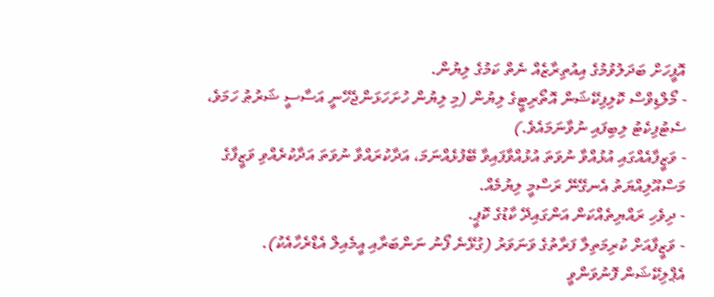އޮފީހަށް ބަދަލުވުމުގެ އިއުތިރާޒެއް ނެތް ކަމުގެ ލިޔުން.
- މޯލްޑިވްސް ކޮލިފިކޭޝަން އޮތޯރިޓީގެ ލިޔުން (މި ލިޔުން ހުށަހަޅަންޖެހޭނީ އަސާސީ ޝަރުޠު ހަމަވެ، ސެޓުފިކެޓު ލިބިފައި ނުވާނަމައެވެ.)
- ވަޒީފާއެއްގައި އުޅުއްވާ ނުވަތަ އުޅުއްވާފައިވާ ބޭފުޅެއްނަމަ، އަދާކުރައްވާ ނުވަތަ އަދާކުރެއްވި ވަޒީފާގެ މަސްއޫލިއްޔަތު އެނގޭނޭ ރަސްމީ ލިޔުމެއް.
- ދިވެހި ރައްޔިތެއްކަން އަންގައިދޭ ކާޑުގެ ކޮޕީ.
- ވަޒީފާއަށް ކުރިމަތިލާ ފަރާތުގެ ވަނަވަރު (ގުޅޭނެ ފޯނު ނަންބަރާއި އީމެއިލް އެޑްރެހާއެކު).
އެޕްލިކޭޝަން ފޮނުވަންވީ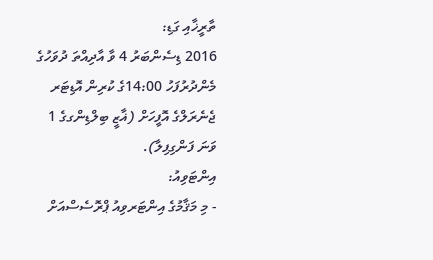ތާރީޚާއި ގަޑި:
2016 ޑިސެންބަރު 4 ވާ އާދިއްތަ ދުވަހުގެ މެންދުރުފަހު 14:00ގެ ކުރިން އޮޑިޓަރ ޖެނެރަލްގެ އޮފީހަށް (ޣާޒީ ބިލްޑިންގގެ 1 ވަނަ ފަންގިފިލާ).
އިންޓަވިއު:
- މި މަޤާމުގެ އިންޓަރވިއު ޕްރޮސެސްއަށް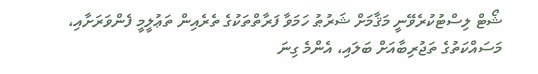ޝޯޓް ލިސްޓުކުރެވޭނީ މަޤާމަށް ޝަރުޠު ހަމަވާ ފަރާތްތަކުގެ ތެރެއިން ތަޢުލީމީ ފެންވަރަށާއި، މަސައްކަތުގެ ތަޖުރިބާއަށް ބަލައި، އެންމެ ގިނަ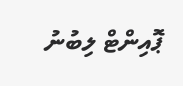ޕޮއިންޓް ލިބުނު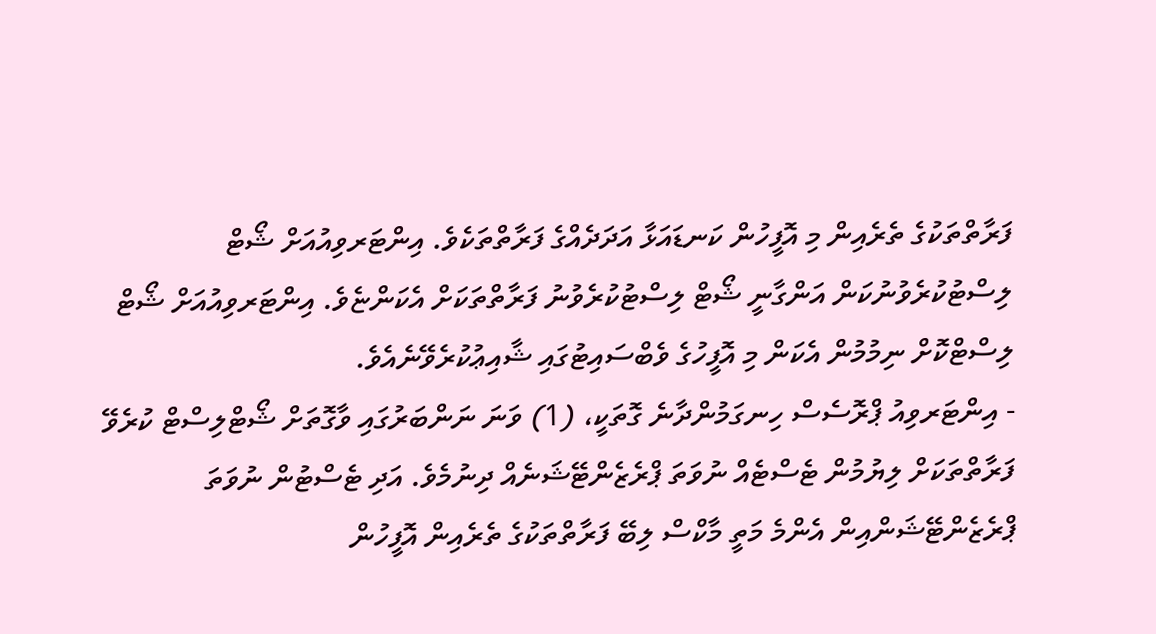ފަރާތްތަކުގެ ތެރެއިން މި އޮފީހުން ކަނޑައަޅާ އަދަދެއްގެ ފަރާތްތަކެވެ. އިންޓަރވިއުއަށް ޝޯޓް ލިސްޓުކުރެވުނުކަން އަންގާނީ ޝޯޓް ލިސްޓުކުރެވުނު ފަރާތްތަކަށް އެކަންޏެވެ. އިންޓަރވިއުއަށް ޝޯޓް ލިސްޓްކޮށް ނިމުމުން އެކަން މި އޮފީހުގެ ވެބްސައިޓުގައި ޝާއިޢުކުރެވޭނެއެވެ.
- އިންޓަރވިއު ޕްރޮސެސް ހިނގަމުންދާނެ ގޮތަކީ، (1) ވަނަ ނަންބަރުގައި ވާގޮތަށް ޝޯޓްލިސްޓް ކުރެވޭ ފަރާތްތަކަށް ލިޔުމުން ޓެސްޓެއް ނުވަތަ ޕްރެޒެންޓޭޝަނެއް ދިނުމެވެ. އަދި ޓެސްޓުން ނުވަތަ ޕްރެޒެންޓޭޝަންއިން އެންމެ މަތީ މާކްސް ލިބޭ ފަރާތްތަކުގެ ތެރެއިން އޮފީހުން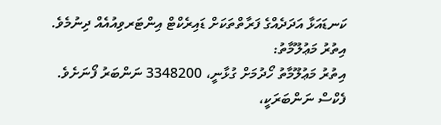ކަނޑައަޅާ އަދަދެއްގެ ފަރާތްތަކަށް ޑައިރެކްޓް އިންޓަރވިއުއެއް ދިނުމެވެ.
އިތުރު މަޢުލޫމާތު:
އިތުރު މަޢުލޫމާތު ހޯދުމަށް ގުޅާނީ، 3348200 ނަންބަރު ފޯނަށެވެ. ފެކްސް ނަންބަރަކީ،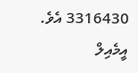3316430 އެވެ. އީމެއިލް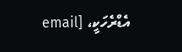އެޑްރެހަކީ، [email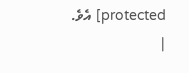protected] އެވެ. |